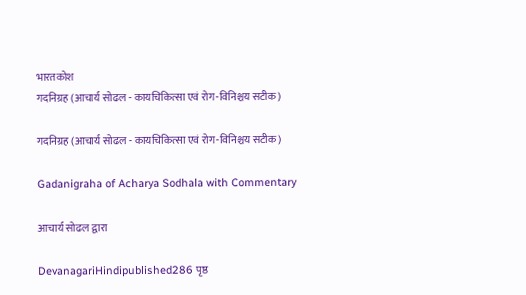भारतकोश
गदनिग्रह (आचार्य सोढल - कायचिकित्सा एवं रोग-विनिश्चय सटीक)

गदनिग्रह (आचार्य सोढल - कायचिकित्सा एवं रोग-विनिश्चय सटीक)

Gadanigraha of Acharya Sodhala with Commentary

आचार्य सोढल द्वारा

DevanagariHindipublished286 पृष्ठ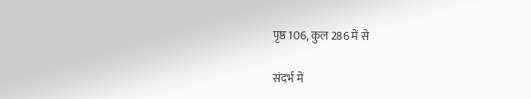पृष्ठ 106, कुल 286 में से

संदर्भ में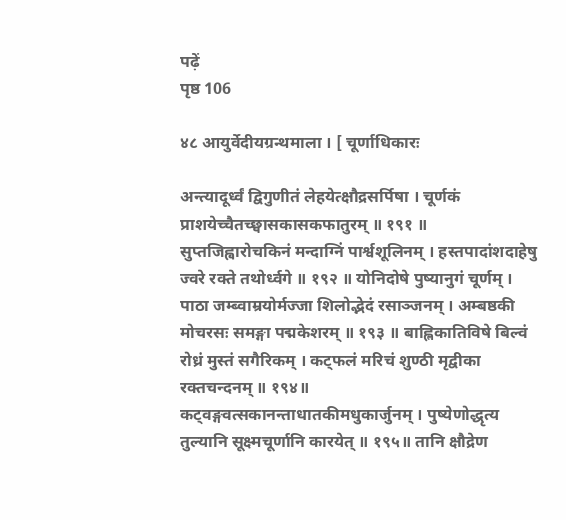पढ़ें
पृष्ठ 106

४८ आयुर्वेदीयग्रन्थमाला । [ चूर्णाधिकारः

अन्त्यादूर्ध्वं द्विगुणीतं लेहयेत्क्षौद्रसर्पिषा । चूर्णकं प्राशयेच्चैतच्छ्वासकासकफातुरम् ॥ १९१ ॥ सुप्तजिह्वारोचकिनं मन्दाग्निं पार्श्वशूलिनम् । हस्तपादांशदाहेषु ज्वरे रक्ते तथोर्ध्वगे ॥ १९२ ॥ योनिदोषे पुष्यानुगं चूर्णम् । पाठा जम्ब्वाम्रयोर्मज्जा शिलोद्भेदं रसाञ्जनम् । अम्बष्ठकी मोचरसः समङ्गा पद्मकेशरम् ॥ १९३ ॥ बाह्लिकातिविषे बिल्वं रोध्रं मुस्तं सगैरिकम् । कट्फलं मरिचं शुण्ठी मृद्वीका रक्तचन्दनम् ॥ १९४॥ कट्वङ्गवत्सकानन्ताधातकीमधुकार्जुनम् । पुष्येणोद्धृत्य तुल्यानि सूक्ष्मचूर्णानि कारयेत् ॥ १९५॥ तानि क्षौद्रेण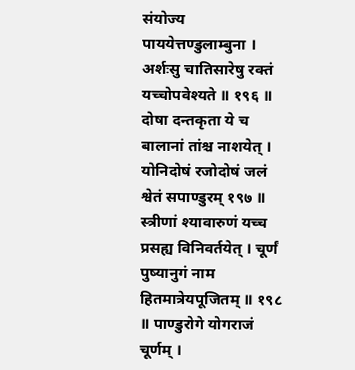संयोज्य पाययेत्तण्डुलाम्बुना । अर्शःसु चातिसारेषु रक्तं यच्चोपवेश्यते ॥ १९६ ॥ दोषा दन्तकृता ये च बालानां तांश्च नाशयेत् । योनिदोषं रजोदोषं जलं श्वेतं सपाण्डुरम् १९७ ॥ स्त्रीणां श्यावारुणं यच्च प्रसह्य विनिवर्तयेत् । चूर्णं पुष्यानुगं नाम हितमात्रेयपूजितम् ॥ १९८ ॥ पाण्डुरोगे योगराजं चूर्णम् ।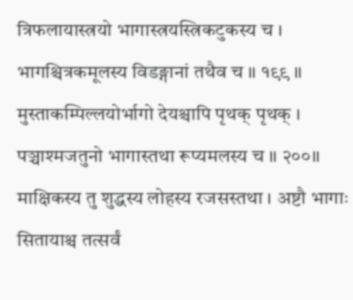त्रिफलायास्त्रयो भागास्त्रयस्त्रिकटुकस्य च । भागश्चित्रकमूलस्य विडङ्गानां तथैव च ॥ १९९ ॥ मुस्ताकम्पिल्लयोर्भागो देयश्चापि पृथक् पृथक् । पञ्चाश्मजतुनो भागास्तथा रूप्यमलस्य च ॥ २००॥ माक्षिकस्य तु शुद्धस्य लोहस्य रजसस्तथा । अष्टौ भागाः सितायाश्च तत्सर्वं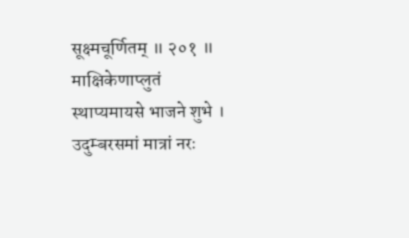सूक्ष्मचूर्णितम् ॥ २०१ ॥ माक्षिकेणाप्लुतं स्थाप्यमायसे भाजने शुभे । उदुम्बरसमां मात्रां नरः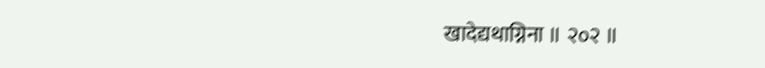खादेद्यथाग्निना ॥ २०२ ॥